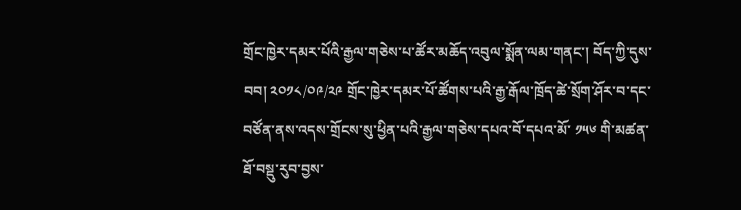གྲོང་ཁྱེར་དམར་པོའི་རྒྱལ་གཅེས་པ་ཚོར་མཆོད་འབུལ་སྨོན་ལམ་གནང་། བོད་ཀྱི་དུས་བབ། ༢༠༡༨/༠༩/༢༩ གྲོང་ཁྱེར་དམར་པོ་ཚོགས་པའི་རྒྱ་རྒོལ་ཁྲོད་ཚེ་སྲོག་ཤོར་བ་དང་བཙོན་ནས་འདས་གྲོངས་སུ་ཕྱིན་པའི་རྒྱལ་གཅེས་དཔའ་བོ་དཔའ་མོ་ ༡༥༦ གི་མཚན་ཐོ་བསྡུ་རུབ་བྱས་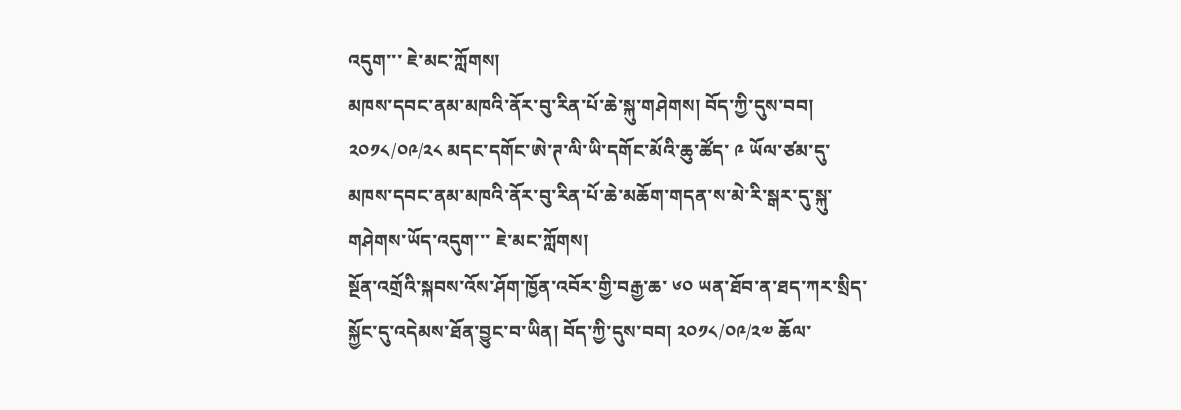འདུག་་་ ཇེ་མང་ཀློགས།
མཁས་དབང་ནམ་མཁའི་ནོར་བུ་རིན་པོ་ཆེ་སྐུ་གཤེགས། བོད་ཀྱི་དུས་བབ། ༢༠༡༨/༠༩/༢༨ མདང་དགོང་ཨེ་ཊ་ལི་ཡི་དགོང་མོའི་ཆུ་ཚོད་ ༩ ཡོལ་ཙམ་དུ་མཁས་དབང་ནམ་མཁའི་ནོར་བུ་རིན་པོ་ཆེ་མཆོག་གདན་ས་མེ་རི་སྒར་དུ་སྐུ་གཤེགས་ཡོད་འདུག་་་ ཇེ་མང་ཀློགས།
སྔོན་འགྲོའི་སྐབས་འོས་ཤོག་ཁྱོན་འབོར་གྱི་བརྒྱ་ཆ་ ༦༠ ཡན་ཐོབ་ན་ཐད་ཀར་སྲིད་སྐྱོང་དུ་འདེམས་ཐོན་བྱུང་བ་ཡིན། བོད་ཀྱི་དུས་བབ། ༢༠༡༨/༠༩/༢༧ ཆོལ་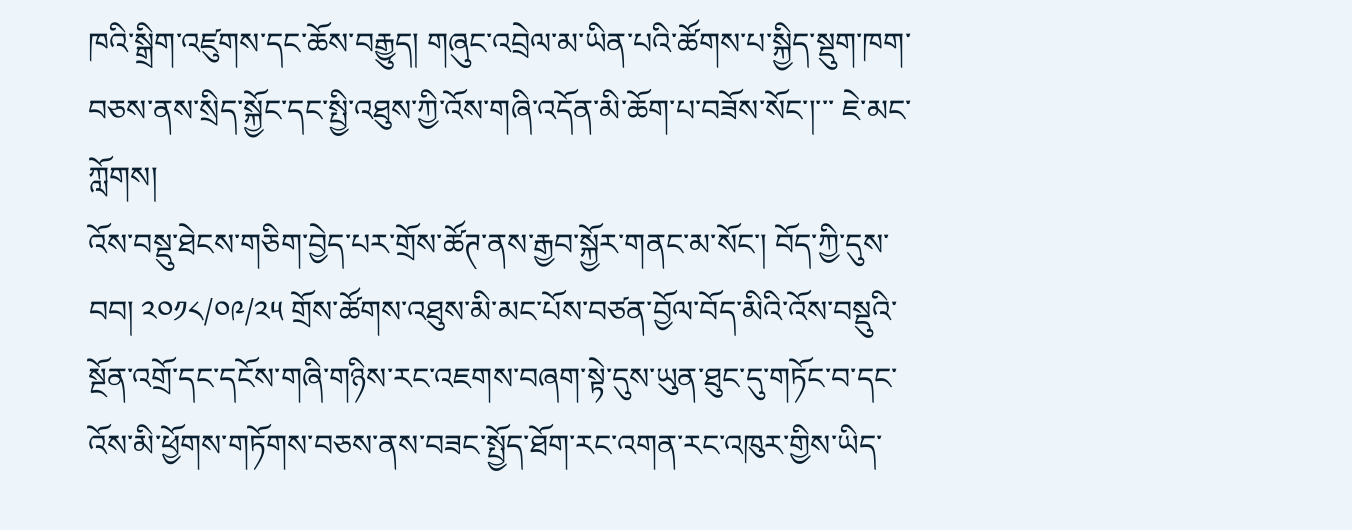ཁའི་སྒྲིག་འཛུགས་དང་ཆོས་བརྒྱུད། གཞུང་འབྲེལ་མ་ཡིན་པའི་ཚོགས་པ་སྐྱིད་སྡུག་ཁག་བཅས་ནས་སྲིད་སྐྱོང་དང་སྤྱི་འཐུས་ཀྱི་འོས་གཞི་འདོན་མི་ཆོག་པ་བཟོས་སོང་།་་་ ཇེ་མང་ཀློགས།
འོས་བསྡུ་ཐེངས་གཅིག་བྱེད་པར་གྲོས་ཚོཊ་ནས་རྒྱབ་སྐྱོར་གནང་མ་སོང་། བོད་ཀྱི་དུས་བབ། ༢༠༡༨/༠༩/༢༥ གྲོས་ཚོགས་འཐུས་མི་མང་པོས་བཙན་བྱོལ་བོད་མིའི་འོས་བསྡུའི་སྔོན་འགྲོ་དང་དངོས་གཞི་གཉིས་རང་འཇགས་བཞག་སྟེ་དུས་ཡུན་ཐུང་དུ་གཏོང་བ་དང་འོས་མི་ཕྱོགས་གཏོགས་བཅས་ནས་བཟང་སྤྱོད་ཐོག་རང་འགན་རང་འཁུར་གྱིས་ཡིད་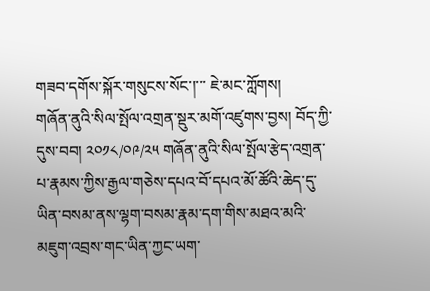གཟབ་དགོས་སྐོར་གསུངས་སོང་།་་་ ཇེ་མང་ཀློགས།
གཞོན་ནུའི་སིལ་སྤོལ་འགྲན་སྡུར་མགོ་འཛུགས་བྱས། བོད་ཀྱི་དུས་བབ། ༢༠༡༨/༠༩/༢༥ གཞོན་ནུའི་སིལ་སྤོལ་རྩེད་འགྲན་པ་རྣམས་ཀྱིས་རྒྱལ་གཅེས་དཔའ་བོ་དཔའ་མོ་ཚོའི་ཆེད་དུ་ཡིན་བསམ་ནས་ལྷག་བསམ་རྣམ་དག་གིས་མཐའ་མའི་མཇུག་འབྲས་གང་ཡིན་ཀྱང་ཡག་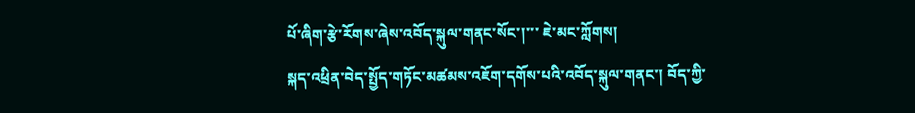པོ་ཞིག་རྩེ་རོགས་ཞེས་འབོད་སྐུལ་གནང་སོང་།་་་ ཇེ་མང་ཀློགས།
སྐད་འཕྲིན་བེད་སྤྱོད་གཏོང་མཚམས་འཇོག་དགོས་པའི་འབོད་སྐུལ་གནང་། བོད་ཀྱི་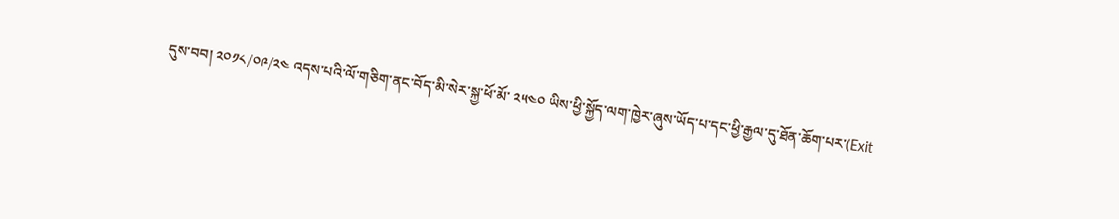དུས་བབ། ༢༠༡༨/༠༩/༢༤ འདས་པའི་ལོ་གཅིག་ནང་བོད་མི་སེར་སྐྱ་ཕོ་མོ་ ༢༥༤༠ ཡིས་ཕྱི་སྐྱོད་ལག་ཁྱེར་ཞུས་ཡོད་པ་དང་ཕྱི་རྒྱལ་དུ་ཐོན་ཆོག་པར་(Exit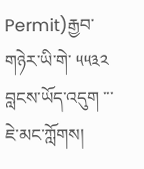Permit)རྒྱབ་གཉེར་ཡི་གེ་ ༥༥༣༢ བླངས་ཡོད་འདུག ་་་ ཇེ་མང་ཀློགས།